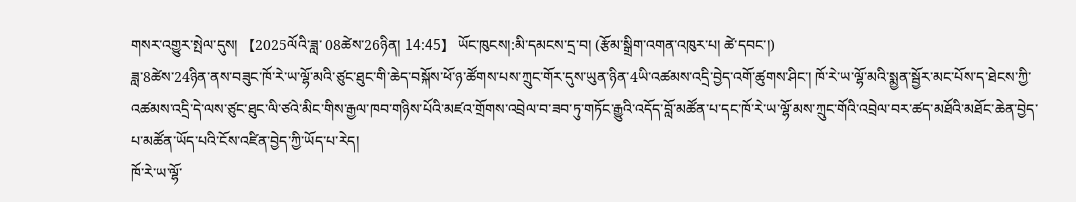གསར་འགྱུར་སྤེལ་དུས། 【2025ལོའི་ཟླ་ 08ཚེས་26ཉིན། 14:45】 ཡོང་ཁུངས།:མི་དམངས་དྲ་བ། (རྩོམ་སྒྲིག་འགན་འཁུར་པ། ཚེ་དབང་།)
ཟླ་8ཚེས་24ཉིན་ནས་བཟུང་ཁོ་རེ་ཡ་ལྷོ་མའི་ཙུང་ཐུང་གི་ཆེད་བསྐོས་ཕོ་ཉ་ཚོགས་པས་ཀྲུང་གོར་དུས་ཡུན་ཉིན་4ཡི་འཚམས་འདྲི་བྱེད་འགོ་ཚུགས་ཤིང་། ཁོ་རེ་ཡ་ལྷོ་མའི་སྨྱན་སྦྱོར་མང་པོས་ད་ཐེངས་ཀྱི་འཚམས་འདྲི་དེ་ལས་ཙུང་ཐུང་ལི་ཙའེ་མིང་གིས་རྒྱལ་ཁབ་གཉིས་པོའི་མཛའ་གྲོགས་འབྲེལ་བ་ཟབ་ཏུ་གཏོང་རྒྱུའི་འདོད་བློ་མཚོན་པ་དང་ཁོ་རེ་ཡ་ལྷོ་མས་ཀྲུང་གོའི་འབྲེལ་བར་ཚད་མཐོའི་མཐོང་ཆེན་བྱེད་པ་མཚོན་ཡོད་པའི་ངོས་འཛིན་བྱེད་ཀྱི་ཡོད་པ་རེད།
ཁོ་རེ་ཡ་ལྷོ་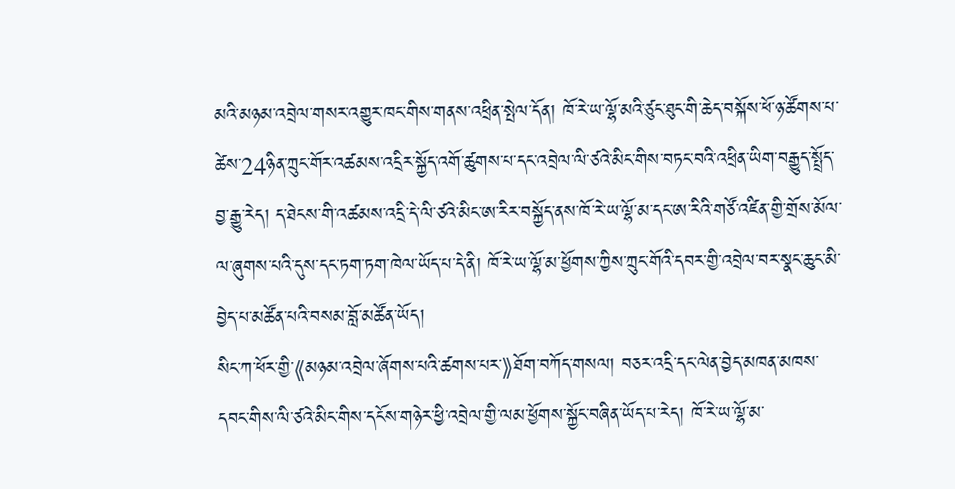མའི་མཉམ་འབྲེལ་གསར་འགྱུར་ཁང་གིས་གནས་འཕྲིན་སྤེལ་དོན། ཁོ་རེ་ཡ་ལྷོ་མའི་ཙུང་ཐུང་གི་ཆེད་བསྐོས་ཕོ་ཉ་ཚོགས་པ་ཚེས་24ཉིན་ཀྲུང་གོར་འཚམས་འདྲིར་སྐྱོད་འགོ་ཚུགས་པ་དང་འབྲེལ་ལི་ཙའེ་མིང་གིས་བཏང་བའི་འཕྲིན་ཡིག་བརྒྱུད་སྤྲོད་བྱ་རྒྱུ་རེད། ད་ཐེངས་གི་འཚམས་འདྲི་དེ་ལི་ཙའེ་མིང་ཨ་རིར་བསྐྱོད་ནས་ཁོ་རེ་ཡ་ལྷོ་མ་དང་ཨ་རིའི་གཙོ་འཛིན་གྱི་གྲོས་མོལ་ལ་ཞུགས་པའི་དུས་དང་ཏག་ཏག་ཁེལ་ཡོད་པ་དེ་ནི། ཁོ་རེ་ཡ་ལྷོ་མ་ཕྱོགས་ཀྱིས་ཀྲུང་གོའི་དབར་གྱི་འབྲེལ་བར་སྣང་ཆུང་མི་བྱེད་པ་མཚོན་པའི་བསམ་བློ་མཚོན་ཡོད།
སིང་ཀ་ཕོར་གྱི་《མཉམ་འབྲེལ་ཞོགས་པའི་ཚགས་པར་》ཐོག་བཀོད་གསལ། བཅར་འདྲི་དང་ལེན་བྱེད་མཁན་མཁས་དབང་གིས་ལི་ཙའེ་མིང་གིས་དངོས་གཉེར་ཕྱི་འབྲེལ་གྱི་ལམ་ཕྱོགས་སྐྱོང་བཞིན་ཡོད་པ་རེད། ཁོ་རེ་ཡ་ལྷོ་མ་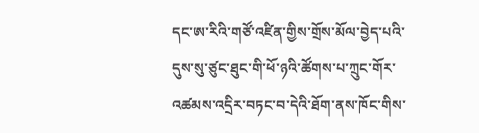དང་ཨ་རིའི་གཙོ་འཛིན་གྱིས་གྲོས་མོལ་བྱེད་པའི་དུས་སུ་ཙུང་ཐུང་གི་ཕོ་ཉའི་ཚོགས་པ་ཀྲུང་གོར་འཚམས་འདྲིར་བཏང་བ་དེའི་ཐོག་ནས་ཁོང་གིས་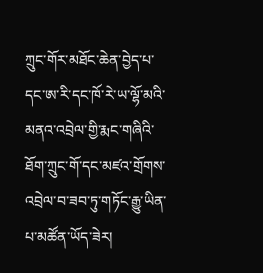ཀྲུང་གོར་མཐོང་ཆེན་བྱེད་པ་དང་ཨ་རི་དང་ཁོ་རེ་ཡ་ལྷོ་མའི་མནའ་འབྲེལ་གྱི་རྨང་གཞིའི་ཐོག་ཀྲུང་གོ་དང་མཛའ་གྲོགས་འབྲེལ་བ་ཟབ་ཏུ་གཏོང་རྒྱུ་ཡིན་པ་མཚོན་ཡོད་ཟེར།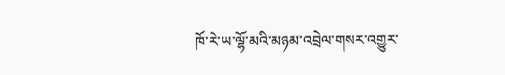ཁོ་རེ་ཡ་ལྷོ་མའི་མཉམ་འབྲེལ་གསར་འགྱུར་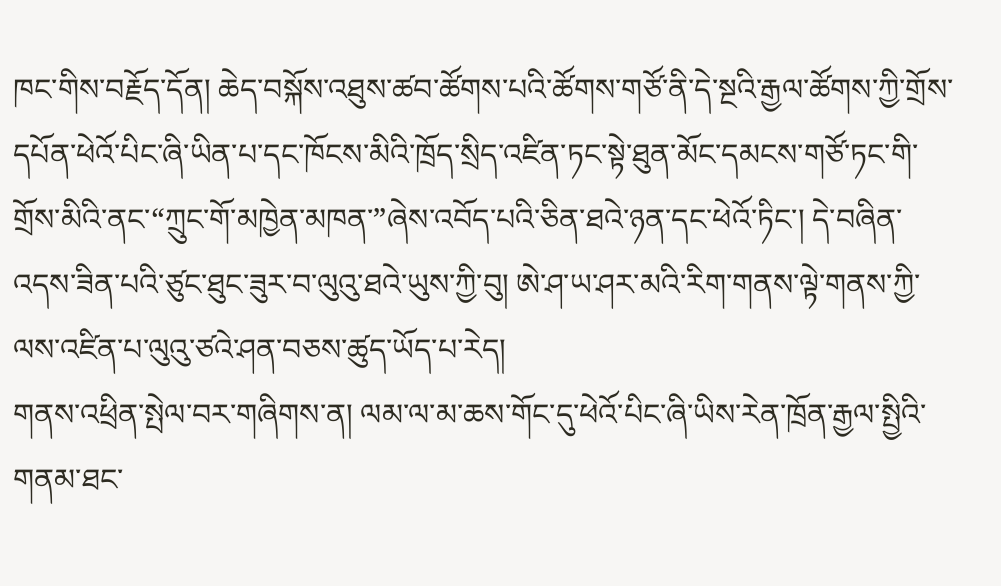ཁང་གིས་བརྗོད་དོན། ཆེད་བསྐོས་འཐུས་ཚབ་ཚོགས་པའི་ཚོགས་གཙོ་ནི་དེ་སྔའི་རྒྱལ་ཚོགས་ཀྱི་གྲོས་དཔོན་ཕེའོ་པིང་ཞི་ཡིན་པ་དང་ཁོངས་མིའི་ཁྲོད་སྲིད་འཛིན་ཏང་སྟེ་ཐུན་མོང་དམངས་གཙོ་ཏང་གི་གྲོས་མིའི་ནང་“ཀྲུང་གོ་མཁྱེན་མཁན་”ཞེས་འབོད་པའི་ཅིན་ཐའེ་ཉན་དང་ཕེའོ་ཏིང་། དེ་བཞིན་འདས་ཟིན་པའི་ཙུང་ཐུང་ཟུར་བ་ལུའུ་ཐའེ་ཡུས་ཀྱི་བུ། ཨེ་ཤ་ཡ་ཤར་མའི་རིག་གནས་ལྟེ་གནས་ཀྱི་ལས་འཛིན་པ་ལུའུ་ཙའེ་ཤན་བཅས་ཚུད་ཡོད་པ་རེད།
གནས་འཕྲིན་སྤེལ་བར་གཞིགས་ན། ལམ་ལ་མ་ཆས་གོང་དུ་ཕེའོ་པིང་ཞི་ཡིས་རེན་ཁྲོན་རྒྱལ་སྤྱིའི་གནམ་ཐང་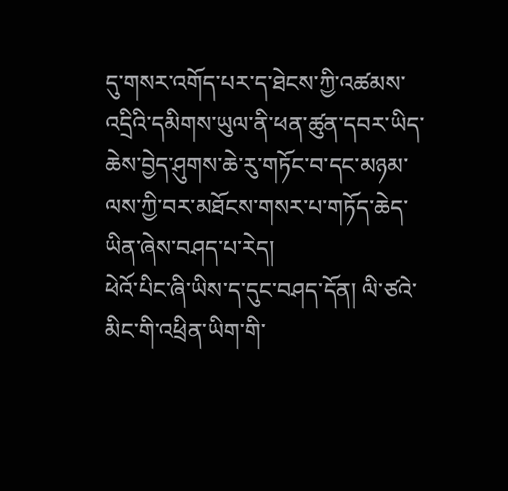དུ་གསར་འགོད་པར་ད་ཐེངས་ཀྱི་འཚམས་འདྲིའི་དམིགས་ཡུལ་ནི་ཕན་ཚུན་དབར་ཡིད་ཆེས་བྱེད་ཤུགས་ཆེ་རུ་གཏོང་བ་དང་མཉམ་ལས་ཀྱི་བར་མཐོངས་གསར་པ་གཏོད་ཆེད་ཡིན་ཞེས་བཤད་པ་རེད།
ཕེའོ་པིང་ཞི་ཡིས་ད་དུང་བཤད་དོན། ལི་ཙའེ་མིང་གི་འཕྲིན་ཡིག་གི་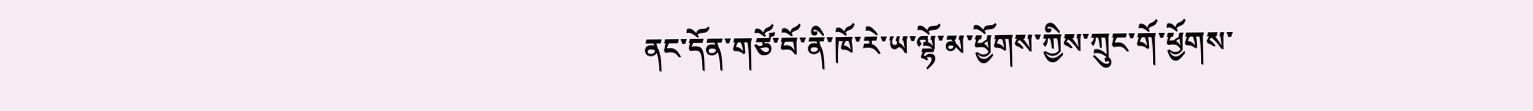ནང་དོན་གཙོ་བོ་ནི་ཁོ་རེ་ཡ་ལྷོ་མ་ཕྱོགས་ཀྱིས་ཀྲུང་གོ་ཕྱོགས་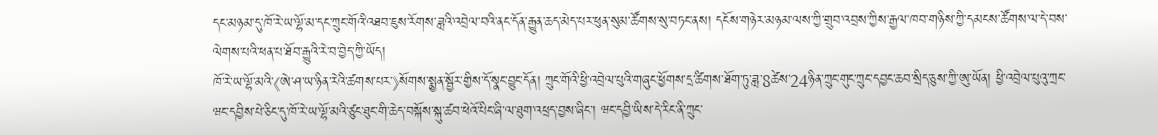དང་མཉམ་དུ་ཁོ་རེ་ཡ་ལྷོ་མ་དང་ཀྲུང་གོའི་འཐབ་ཇུས་རོགས་ཟླའི་འབྲེལ་བའི་ནང་དོན་རྒྱུན་ཆད་མེད་པར་ཕུན་སུམ་ཚོགས་སུ་བཏང་ནས། དངོས་གཉེར་མཉམ་ལས་ཀྱི་གྲུབ་འབྲས་ཀྱིས་རྒྱལ་ཁབ་གཉིས་ཀྱི་དམངས་ཚོགས་ལ་དེ་བས་ལེགས་པའི་ཕན་པ་ཐོབ་རྒྱུའི་རེ་བ་བྱེད་ཀྱི་ཡོད།
ཁོ་རེ་ཡ་ལྷོ་མའི་《ཨེ་ཤ་ཡ་ཉིན་རེའི་ཚགས་པར་》སོགས་སྨྱན་སྦྱོར་གྱིས་དོ་སྣང་བྱུང་དོན། ཀྲུང་གོའི་ཕྱི་འབྲེལ་པུའི་གཞུང་ཕྱོགས་དྲ་ཚིགས་ཐོག་ཏུ་ཟླ་8ཚེས་24ཉིན་ཀྲུང་གུང་ཀྲུང་དབྱང་ཆབ་སྲིད་ཅུས་ཀྱི་ཨུ་ཡོན། ཕྱི་འབྲེལ་པུའུ་ཀྲང་ཝང་དབྱིས་པེ་ཅིང་དུ་ཁོ་རེ་ཡ་ལྷོ་མའི་ཙུང་ཐུང་གི་ཆེད་བསྐོས་སྐུ་ཚབ་ཕེའོ་པིང་ཞི་ལ་ཐུག་འཕྲད་བྱས་ཞིང་། ཝང་དབྱི་ཡིས་དེ་རིང་ནི་ཀྲུང་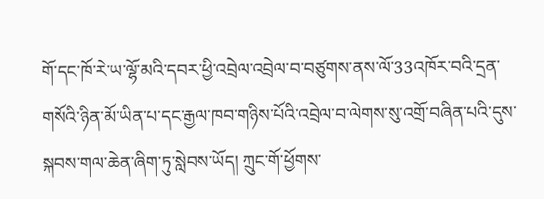གོ་དང་ཁོ་རེ་ཡ་ལྷོ་མའི་དབར་ཕྱི་འབྲེལ་འབྲེལ་བ་བཙུགས་ནས་ལོ་33འཁོར་བའི་དྲན་གསོའི་ཉིན་མོ་ཡིན་པ་དང་རྒྱལ་ཁབ་གཉིས་པོའི་འབྲེལ་བ་ལེགས་སུ་འགྲོ་བཞིན་པའི་དུས་སྐབས་གལ་ཆེན་ཞིག་ཏུ་སླེབས་ཡོད། ཀྲུང་གོ་ཕྱོགས་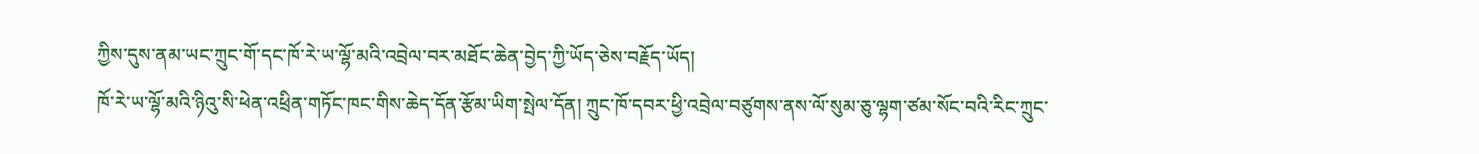ཀྱིས་དུས་ནམ་ཡང་ཀྲུང་གོ་དང་ཁོ་རེ་ཡ་ལྷོ་མའི་འབྲེལ་བར་མཐོང་ཆེན་བྱེད་ཀྱི་ཡོད་ཅེས་བརྗོད་ཡོད།
ཁོ་རེ་ཡ་ལྷོ་མའི་ཉིའུ་སི་ཕེན་འཕྲིན་གཏོང་ཁང་གིས་ཆེད་དོན་རྩོམ་ཡིག་སྤེལ་དོན། ཀྲུང་ཁོ་དབར་ཕྱི་འབྲེལ་བཙུགས་ནས་ལོ་སུམ་ཅུ་ལྷག་ཙམ་སོང་བའི་རིང་ཀྲུང་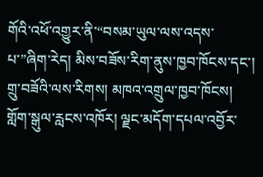གོའི་འཕོ་འགྱུར་ནི་“བསམ་ཡུལ་ལས་འདས་པ་”ཞིག་རེད། མིས་བཟོས་རིག་ནུས་ཁྱབ་ཁོངས་དང་། གྲུ་བཟོའི་ལས་རིགས། མཁའ་འགྲུལ་ཁྱབ་ཁོངས། གློག་སྒུལ་རླངས་འཁོར། ལྗང་མདོག་དཔལ་འབྱོར་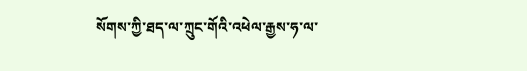སོགས་ཀྱི་ཐད་ལ་ཀྲུང་གོའི་འཕེལ་རྒྱས་ཧ་ལ་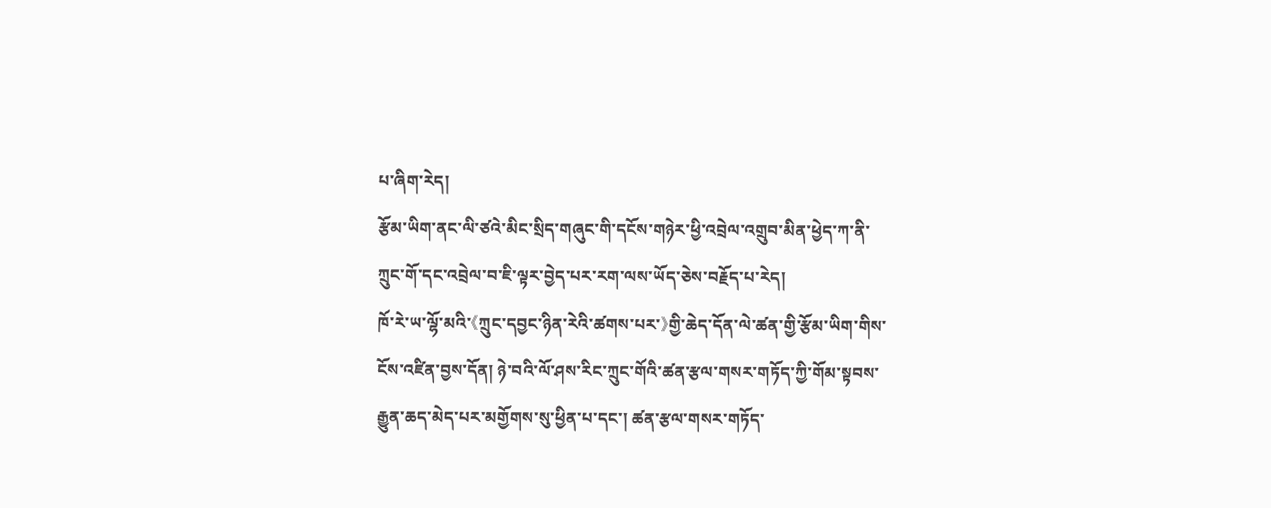པ་ཞིག་རེད།
རྩོམ་ཡིག་ནང་ལི་ཙའེ་མིང་སྲིད་གཞུང་གི་དངོས་གཉེར་ཕྱི་འབྲེལ་འགྲུབ་མིན་ཕྱེད་ཀ་ནི་ཀྲུང་གོ་དང་འབྲེལ་བ་ཇི་ལྟར་བྱེད་པར་རག་ལས་ཡོད་ཅེས་བརྗོད་པ་རེད།
ཁོ་རེ་ཡ་ལྷོ་མའི་《ཀྲུང་དབྱང་ཉིན་རེའི་ཚགས་པར་》གྱི་ཆེད་དོན་ལེ་ཚན་གྱི་རྩོམ་ཡིག་གིས་ངོས་འཛིན་བྱས་དོན། ཉེ་བའི་ལོ་ཤས་རིང་ཀྲུང་གོའི་ཚན་རྩལ་གསར་གཏོད་ཀྱི་གོམ་སྟབས་རྒྱུན་ཆད་མེད་པར་མགྱོགས་སུ་ཕྱིན་པ་དང་། ཚན་རྩལ་གསར་གཏོད་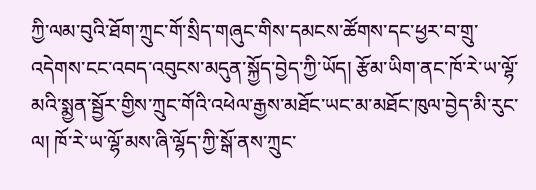ཀྱི་ལམ་བུའི་ཐོག་ཀྲུང་གོ་སྲིད་གཞུང་གིས་དམངས་ཚོགས་དང་ཕྱར་བ་གྲུ་འདེགས་ངང་འབད་འབུངས་མདུན་སྐྱོད་བྱེད་ཀྱི་ཡོད། རྩོམ་ཡིག་ནང་ཁོ་རེ་ཡ་ལྷོ་མའི་སྨྱན་སྦྱོར་གྱིས་ཀྲུང་གོའི་འཕེལ་རྒྱས་མཐོང་ཡང་མ་མཐོང་ཁུལ་བྱེད་མི་རུང་ལ། ཁོ་རེ་ཡ་ལྷོ་མས་ཞི་ལྷོད་ཀྱི་སྒོ་ནས་ཀྲུང་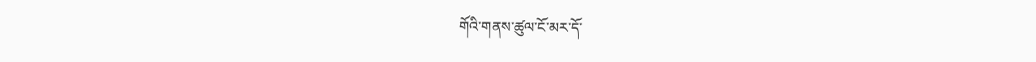གོའི་གནས་ཚུལ་ངོ་མར་དོ་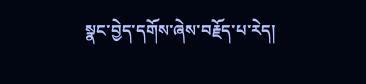སྣང་བྱེད་དགོས་ཞེས་བརྗོད་པ་རེད།